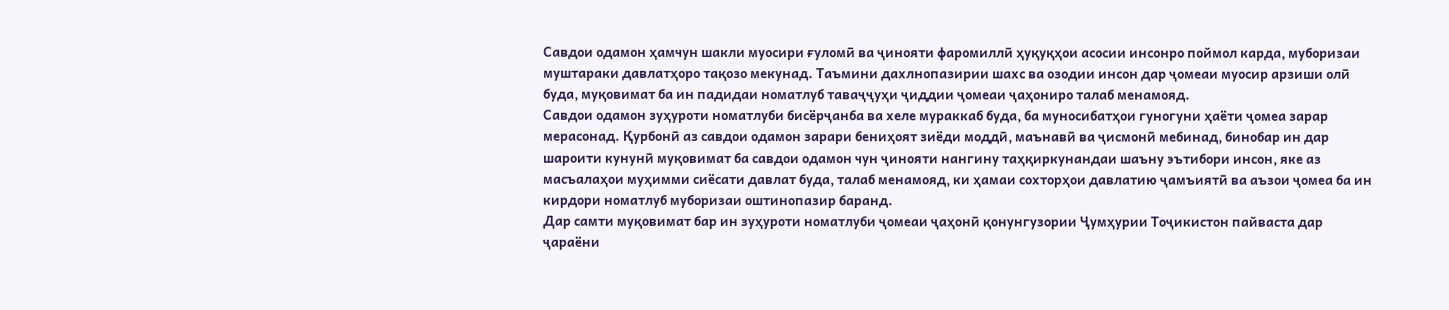Савдои одамон ҳамчун шакли муосири ғуломӣ ва ҷинояти фаромиллӣ ҳуқуқҳои асосии инсонро поймол карда, муборизаи муштараки давлатҳоро тақозо мекунад. Таъмини дахлнопазирии шахс ва озодии инсон дар ҷомеаи муосир арзиши олӣ буда, муқовимат ба ин падидаи номатлуб таваҷҷуҳи ҷиддии ҷомеаи ҷаҳониро талаб менамояд.
Савдои одамон зуҳуроти номатлуби бисёрҷанба ва хеле мураккаб буда, ба муносибатҳои гуногуни ҳаёти ҷомеа зарар мерасонад. Қурбонӣ аз савдои одамон зарари бениҳоят зиёди моддӣ, маънавӣ ва ҷисмонӣ мебинад, бинобар ин дар шароити кунунӣ муқовимат ба савдои одамон чун ҷинояти нангину таҳқиркунандаи шаъну эътибори инсон, яке аз масъалаҳои муҳимми сиёсати давлат буда, талаб менамояд, ки ҳамаи сохторҳои давлатию ҷамъиятӣ ва аъзои ҷомеа ба ин кирдори номатлуб муборизаи оштинопазир баранд.
Дар самти муқовимат бар ин зуҳуроти номатлуби ҷомеаи ҷаҳонӣ қонунгузории Ҷумҳурии Тоҷикистон пайваста дар ҷараёни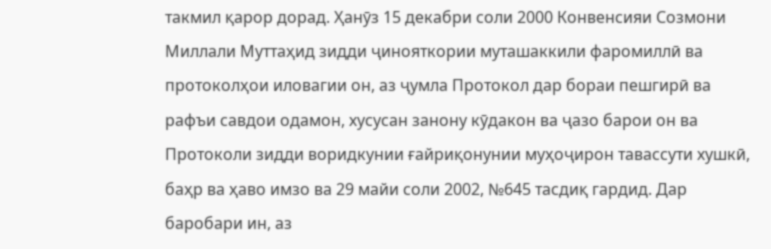такмил қарор дорад. Ҳанӯз 15 декабри соли 2000 Конвенсияи Созмони Миллали Муттаҳид зидди ҷинояткории муташаккили фаромиллӣ ва протоколҳои иловагии он, аз ҷумла Протокол дар бораи пешгирӣ ва рафъи савдои одамон, хусусан занону кӯдакон ва ҷазо барои он ва Протоколи зидди воридкунии ғайриқонунии муҳоҷирон тавассути хушкӣ, баҳр ва ҳаво имзо ва 29 майи соли 2002, №645 тасдиқ гардид. Дар баробари ин, аз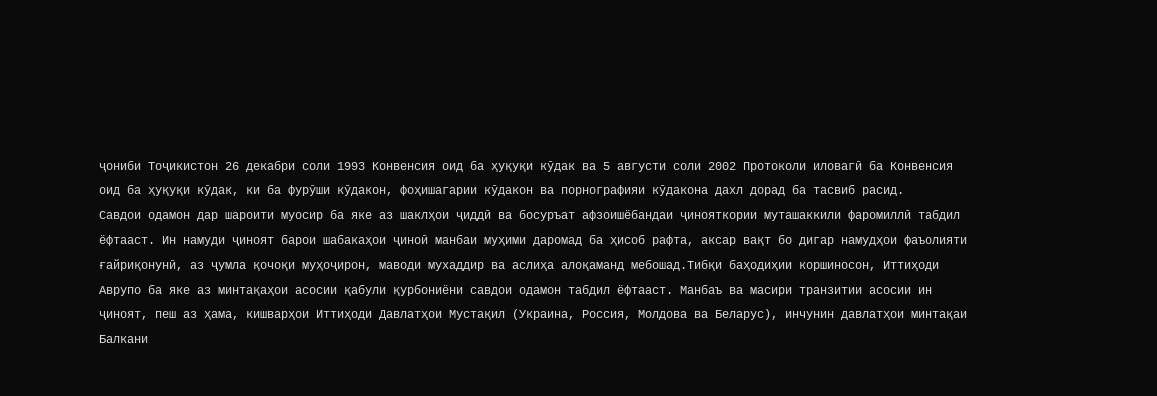ҷониби Тоҷикистон 26 декабри соли 1993 Конвенсия оид ба ҳуқуқи кӯдак ва 5 августи соли 2002 Протоколи иловагӣ ба Конвенсия оид ба ҳуқуқи кӯдак, ки ба фурӯши кӯдакон, фоҳишагарии кӯдакон ва порнографияи кӯдакона дахл дорад ба тасвиб расид.
Савдои одамон дар шароити муосир ба яке аз шаклҳои ҷиддӣ ва босуръат афзоишёбандаи ҷинояткории муташаккили фаромиллӣ табдил ёфтааст. Ин намуди ҷиноят барои шабакаҳои ҷиноӣ манбаи муҳими даромад ба ҳисоб рафта, аксар вақт бо дигар намудҳои фаъолияти ғайриқонунӣ, аз ҷумла қочоқи муҳоҷирон, маводи мухаддир ва аслиҳа алоқаманд мебошад.Тибқи баҳодиҳии коршиносон, Иттиҳоди Аврупо ба яке аз минтақаҳои асосии қабули қурбониёни савдои одамон табдил ёфтааст. Манбаъ ва масири транзитии асосии ин ҷиноят, пеш аз ҳама, кишварҳои Иттиҳоди Давлатҳои Мустақил (Украина, Россия, Молдова ва Беларус), инчунин давлатҳои минтақаи Балкани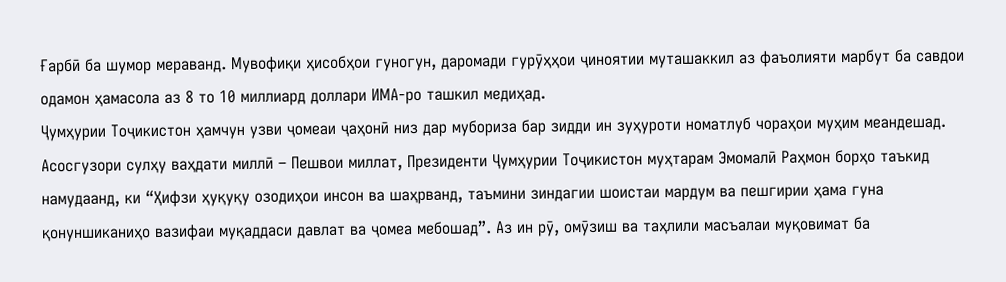Ғарбӣ ба шумор мераванд. Мувофиқи ҳисобҳои гуногун, даромади гурӯҳҳои ҷиноятии муташаккил аз фаъолияти марбут ба савдои одамон ҳамасола аз 8 то 10 миллиард доллари ИМА-ро ташкил медиҳад.
Ҷумҳурии Тоҷикистон ҳамчун узви ҷомеаи ҷаҳонӣ низ дар мубориза бар зидди ин зуҳуроти номатлуб чораҳои муҳим меандешад. Асосгузори сулҳу ваҳдати миллӣ – Пешвои миллат, Президенти Ҷумҳурии Тоҷикистон муҳтарам Эмомалӣ Раҳмон борҳо таъкид намудаанд, ки “Ҳифзи ҳуқуқу озодиҳои инсон ва шаҳрванд, таъмини зиндагии шоистаи мардум ва пешгирии ҳама гуна қонуншиканиҳо вазифаи муқаддаси давлат ва ҷомеа мебошад”. Аз ин рӯ, омӯзиш ва таҳлили масъалаи муқовимат ба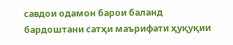савдои одамон барои баланд бардоштани сатҳи маърифати ҳуқуқии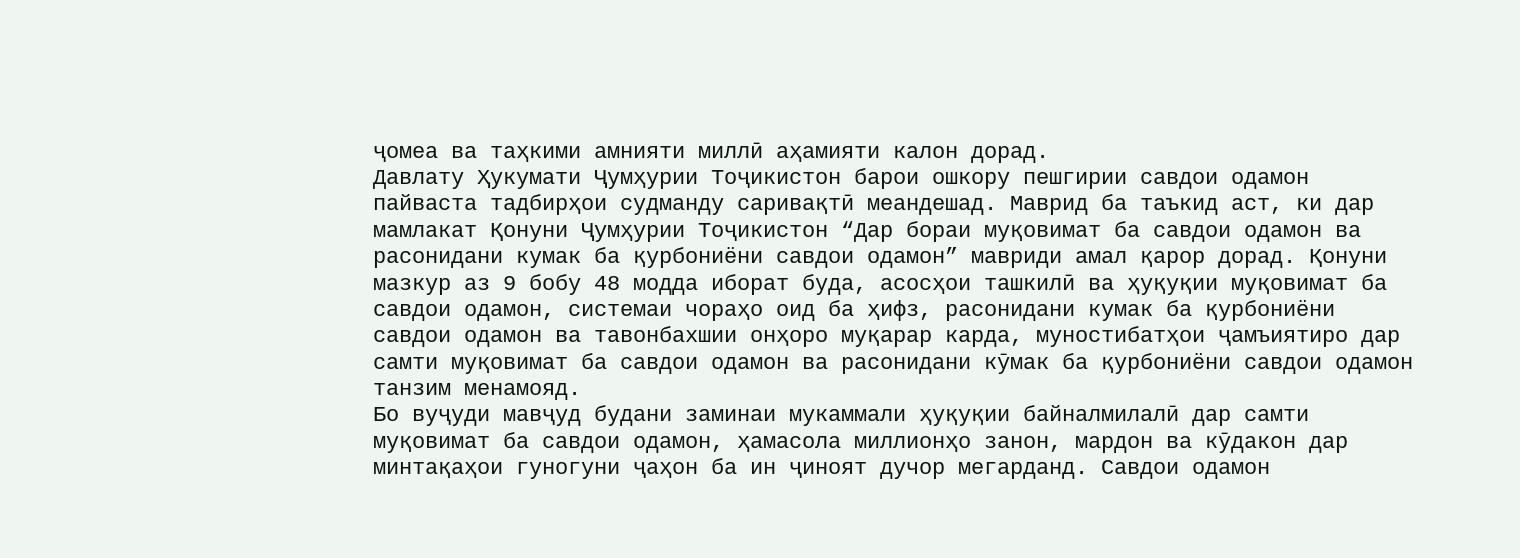ҷомеа ва таҳкими амнияти миллӣ аҳамияти калон дорад.
Давлату Ҳукумати Ҷумҳурии Тоҷикистон барои ошкору пешгирии савдои одамон пайваста тадбирҳои судманду саривақтӣ меандешад. Маврид ба таъкид аст, ки дар мамлакат Қонуни Ҷумҳурии Тоҷикистон “Дар бораи муқовимат ба савдои одамон ва расонидани кумак ба қурбониёни савдои одамон” мавриди амал қарор дорад. Қонуни мазкур аз 9 бобу 48 модда иборат буда, асосҳои ташкилӣ ва ҳуқуқии муқовимат ба савдои одамон, системаи чораҳо оид ба ҳифз, расонидани кумак ба қурбониёни савдои одамон ва тавонбахшии онҳоро муқарар карда, муностибатҳои ҷамъиятиро дар самти муқовимат ба савдои одамон ва расонидани кӯмак ба қурбониёни савдои одамон танзим менамояд.
Бо вуҷуди мавҷуд будани заминаи мукаммали ҳуқуқии байналмилалӣ дар самти муқовимат ба савдои одамон, ҳамасола миллионҳо занон, мардон ва кӯдакон дар минтақаҳои гуногуни ҷаҳон ба ин ҷиноят дучор мегарданд. Савдои одамон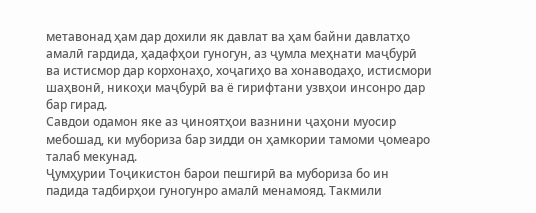метавонад ҳам дар дохили як давлат ва ҳам байни давлатҳо амалӣ гардида, ҳадафҳои гуногун, аз ҷумла меҳнати маҷбурӣ ва истисмор дар корхонаҳо, хоҷагиҳо ва хонаводаҳо, истисмори шаҳвонӣ, никоҳи маҷбурӣ ва ё гирифтани узвҳои инсонро дар бар гирад.
Савдои одамон яке аз ҷиноятҳои вазнини ҷаҳони муосир мебошад, ки мубориза бар зидди он ҳамкории тамоми ҷомеаро талаб мекунад.
Ҷумҳурии Тоҷикистон барои пешгирӣ ва мубориза бо ин падида тадбирҳои гуногунро амалӣ менамояд. Такмили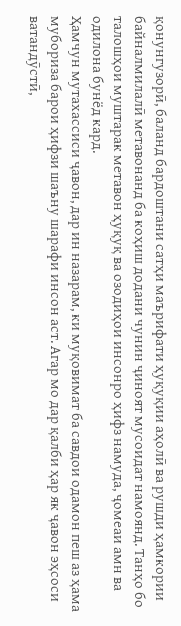қонунгузорӣ, баланд бардоштани сатҳи маърифати ҳуқуқии аҳолӣ ва рушди ҳамкории байналмилалӣ метавонанд ба коҳиш додани чунин ҷиноят мусоидат намоянд. Танҳо бо талошҳои муштарак метавон ҳуқуқ ва озодиҳои инсонро ҳифз намуда, ҷомеаи амн ва одилона бунёд кард.
Ҳамчун мутахассиси ҷавон, дар ин назарам, ки муқовимат ба савдои одамон пеш аз ҳама мубориза барои ҳифзи шаъну шарафи инсон аст. Агар мо дар қалби ҳар як ҷавон эҳсоси ватандӯстӣ,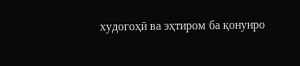худогоҳӣ ва эҳтиром ба қонунро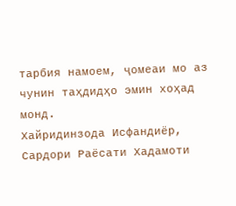тарбия намоем, ҷомеаи мо аз чунин таҳдидҳо эмин хоҳад монд.
Хайридинзода Исфандиёр,
Сардори Раёсати Хадамоти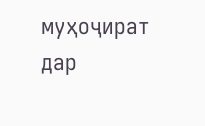муҳоҷират дар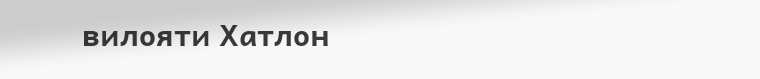вилояти Хатлон